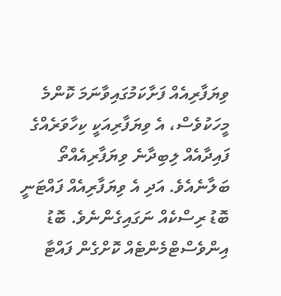ވިޔަފާރިއެއް ފަށާކަމުގައިވާނަމަ ކޮންމެ މީހަކުވެސް، އެ ވިޔަފާރިއަކީ ކިހާވަރެއްގެ ފައިދާއެއް ލިބިދާނެ ވިޔަފާރިއެއްތޯ ބަލާނެއެވެ. އަދި އެ ވިޔަފާރިއެއް ފައްޓަނީ ބޮޑު ރިސްކެއް ނަގައިގެންނެވެ. ބޮޑު އިންވެސްޓްމެންޓެއް ކޮށްގެން ފައްޓާ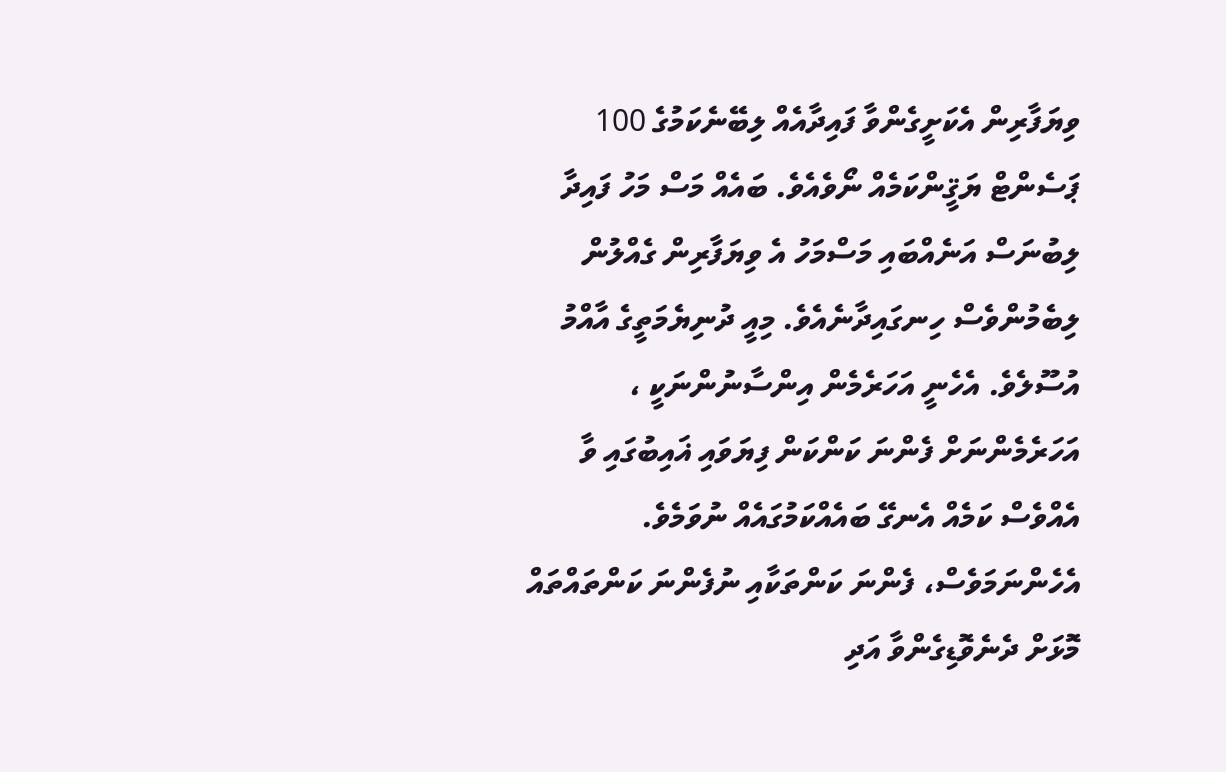ވިޔަފާރިން އެކަށީގެންވާ ފައިދާއެއް ލިބޭނެކަމުގެ 100 ޕަސެންޓް ޔަޤީންކަމެއް ނޯވެއެވެ. ބައެއް މަސް މަހު ފައިދާ ލިބުނަސް އަނެއްބައި މަސްމަހު އެ ވިޔަފާރިން ގެއްލުން ލިބެމުންވެސް ހިނގައިދާނެއެވެ. މިއީ ދުނިޔެމަތީގެ އާއްމު އުސޫލެވެ. އެހެނީ އަހަރެމެން އިންސާނުންނަކީ ، އަހަރެމެންނަށް ފެންނަ ކަންކަން ފިޔަވައި ޣައިބުގައި ވާ އެއްވެސް ކަމެއް އެނގޭ ބައެއްކަމުގައެއް ނުވަމެވެ.
އެހެންނަމަވެސް، ފެންނަ ކަންތަކާއި ނުފެންނަ ކަންތައްތައް މޮޅަށް ދެނެވޮޑިގެންވާ އަދި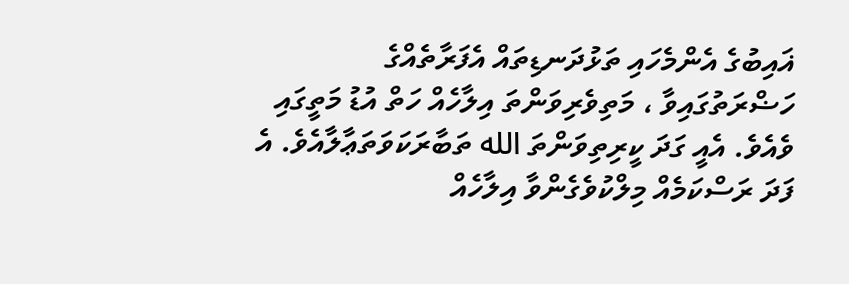ޣައިބުގެ އެންމެހައި ތަޅުދަނޑިތައް އެފަރާތެއްގެ ހަޟްރަތުގައިވާ ، މަތިވެރިވަންތަ އިލާހެއް ހަތް އުޑު މަތީގައި ވެއެވެ. އެއީ ގަދަ ކީރިތިވަންތަ الله ތަބާރަކަވަތަޢާލާއެވެ. އެ ފަދަ ރަސްކަމެއް މިލްކުވެގެންވާ އިލާހެއް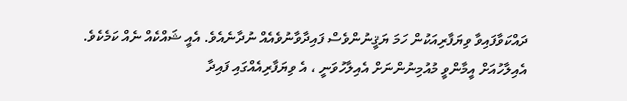ދައްކަވާފައިވާ ވިޔަފާރިއަކުން ހަމަ ޔަޤީނުންވެސް ފައިދާވާނުވެއެއް ނުދާނެއެވެ. އެއީ ޝައްކެއް ނެއް ކަމެކެވެ.
އެއިލާހުއަށް އީމާންވީ މުއުމިނުންނަށް އެއިލާހުވަނީ ، އެ ވިޔަފާރިއެއްގައި ފައިދާ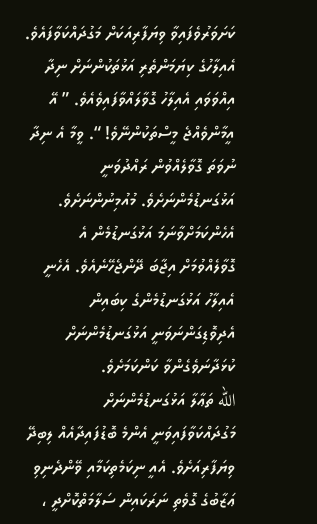ކަށަވަރުވެފައިވާ ވިޔަފާރިއަކަށް މަގުދައްކަވާފައެވެ. އެއިލާހުގެ ކިޔަމަންތެރި އަޅުތަކުންނަށް ނިދާ އިއްވަވައި އެއިލާހު ގޮވާލައްވާފައިވެއެވެ. ” އޭ އީމާންވެއްޖެ މީސްތަކުންނޭވެ! “. ވީމާ އެ ނިދާ ނުވަތަ ގޮވާލެއްވުން ރައްދުވަނީ އަޅުގަނޑުމެންނަށެވެ. މުއުމިނުންނަށެވެ. އެހެންކަމަށްވާނަމަ އަޅުގަނޑުމެން އެ ގޮވާލެއްވުމަށް އިޖާބަ ދޭންޖެހޭނެއެވެ. އެހެނީ އެއިލާހު އަޅުގަނޑުމެންގެ ކިބައިން އެދިވޮޑިގަންނަވަނީ އަޅުގަނޑުމެންނަށް ކުޅަދާނަވެގެންވާ ކަންކަމަށެވެ.
الله ތަޢާލާ އަޅުގަނޑުމެންނަށް މަގުދައްކަވާފައިވަނީ އެންމެ ބޮޑުފައިދާއެއް ލިބިދޭ ވިޔަފާރިއަށެވެ. އެއީ ނިކަމެތިކަމާއި ވޭންދެނިވި ޢަޒާބުގެ ގޮވެތި ނަރަކައިން ސަލާމަތްކޮށްދީ ،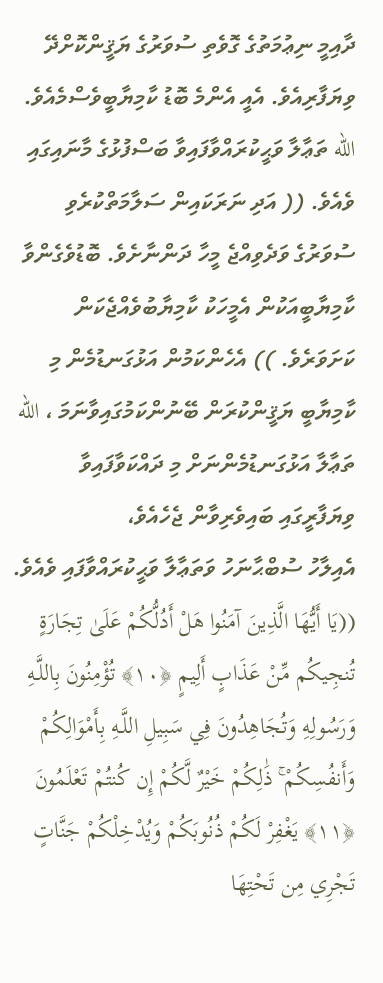ދާއިމީ ނިޢުމަތުގެ ގޮވެތި ސުވަރުގެ ޔަޤީންކޮށްދޭ ވިޔަފާރިއެވެ. އެއީ އެންމެ ބޮޑު ކާމިޔާބީވެސްމެއެވެ. الله ތަޢާލާ ވަޙީކުރައްވާފައިވާ ބަސްފުޅުގެ މާނައިގައި ވެއެވެ. (( އަދި ނަރަކައިން ސަލާމަތްކުރެވި ސުވަރުގެ ވަދެވިއްޖެ މީހާ ދަންނާށެވެ. ބޮޑުވެގެންވާ ކާމިޔާބީއަކުން އެމީހަކު ކާމިޔާބުވެއްޖެކަން ކަށަވަރެވެ. )) އެހެންކަމުން އަޅުގަނޑުމެން މި ކާމިޔާބީ ޔަޤީންކުރަން ބޭނުންކަމުގައިވާނަމަ ، الله ތަޢާލާ އަޅުގަނޑުމެންނަށް މި ދައްކަވާފައިވާ ވިޔަފާރީގައި ބައިވެރިވާން ޖެހެއެވެ،
އެއިލާހު ސުބްޙާނަހު ވަތަޢާލާ ވަޙީކުރައްވާފައި ވެއެވެ. ((يَا أَيُّهَا الَّذِينَ آمَنُوا هَلْ أَدُلُّكُمْ عَلَىٰ تِجَارَةٍ تُنجِيكُم مِّنْ عَذَابٍ أَلِيمٍ ﴿١٠﴾ تُؤْمِنُونَ بِاللَّـهِ وَرَسُولِهِ وَتُجَاهِدُونَ فِي سَبِيلِ اللَّـهِ بِأَمْوَالِكُمْ وَأَنفُسِكُمْ ۚ ذَٰلِكُمْ خَيْرٌ لَّكُمْ إِن كُنتُمْ تَعْلَمُونَ ﴿١١﴾ يَغْفِرْ لَكُمْ ذُنُوبَكُمْ وَيُدْخِلْكُمْ جَنَّاتٍ تَجْرِي مِن تَحْتِهَا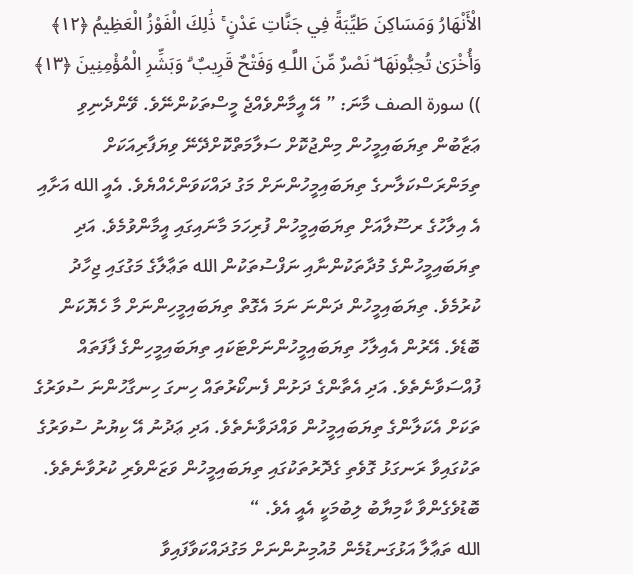الْأَنْهَارُ وَمَسَاكِنَ طَيِّبَةً فِي جَنَّاتِ عَدْنٍ ۚ ذَٰلِكَ الْفَوْزُ الْعَظِيمُ ﴿١٢﴾ وَأُخْرَىٰ تُحِبُّونَهَا ۖ نَصْرٌ مِّنَ اللَّـهِ وَفَتْحٌ قَرِيبٌ ۗ وَبَشِّرِ الْمُؤْمِنِينَ ﴿١٣﴾ )) سورة الصف މާނަ: ” އޭ އީމާންވެއްޖެ މީސްތަކުންނޭވެ. ވޭންދެނިވި ޢަޒާބުން ތިޔަބައިމީހުން މިންޖުކޮށް ސަލާމަތްކޮށްދޭނޭ ވިޔަފާރިއަކަށް ތިމަންރަސްކަލާނގެ ތިޔަބައިމީހުންނަށް މަގު ދައްކަވަންހެއްޔެވެ. އެއީ الله އަށާއި އެ އިލާހުގެ ރސޫލާއަށް ތިޔަބައިމީހުން ފުރިހަމަ މާނައިގައި އީމާންވުމެވެ. އަދި ތިޔަބައިމީހުންގެ މުދާތަކުންނާއި ނަފްސުތަކުން الله ތަޢާލާގެ މަގުގައި ޖިހާދު ކުރުމެވެ. ތިޔަބައިމީހުން ދަންނަ ނަމަ އެގޮތް ތިޔަބައިމީހިންނަށް މާ ހެޔޮކަން ބޮޑެވެ. އޭރުން އެއިލާހު ތިޔަބައިމީހުންނަށްޓަކައި ތިޔަބައިމީހިންގެ ފާފަތައް ފުއްސަވާނެތެވެ. އަދި އެތާންގެ ދަށުން ފެނކޯރުތައް ހިނގަ ހިނގާހުންނަ ސުވަރުގެ ތަކަށް އެކަލާންގެ ތިޔަބައިމީހުން ވައްދަވާނެތެވެ. އަދި ޢަދުނު އޭ ކިޔުނު ސުވަރުގެ ތަކުގައިވާ ރަނގަޅު ގޮވެތި ގެދޮރުތަކުގައި ތިޔަބައިމީހުން ވަޒަންވެރި ކުރުވާނެތެވެ. ބޮޑުވެގެންވާ ކާމިޔާބު ލިބުމަކީ އެއީ އެވެ. “
الله ތަޢާލާ އަޅުގަނޑުމެން މުއުމިނުންނަށް މަގުދައްކަވާފައިވާ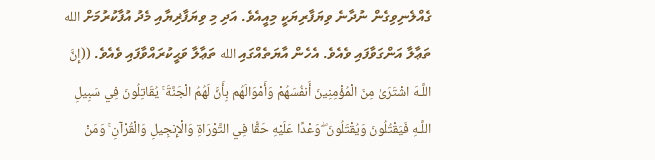ގެއްލެނިވިގެން ނުދާނެ ވިޔަފާރިޔަކީ މިއީއެވެ. އަދި މި ވިޔަފާޜިޔާއި މެދު އުފާކުރުމަށް الله ތަޢާލާ އަންގަވާފައި ވެއެވެ. އެހެން އާޔަތެއްގައި الله ތަޢާލާ ވަޙީކުރައްވާފައި ވެއެވެ. ((إِنَّ اللَّـهَ اشْتَرَىٰ مِنَ الْمُؤْمِنِينَ أَنفُسَهُمْ وَأَمْوَالَهُم بِأَنَّ لَهُمُ الْجَنَّةَ ۚ يُقَاتِلُونَ فِي سَبِيلِ اللَّـهِ فَيَقْتُلُونَ وَيُقْتَلُونَ ۖ وَعْدًا عَلَيْهِ حَقًّا فِي التَّوْرَاةِ وَالْإِنجِيلِ وَالْقُرْآنِ ۚ وَمَنْ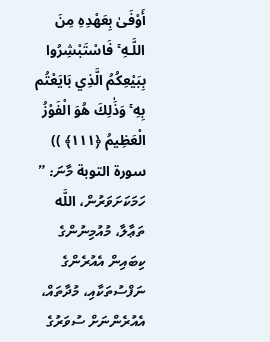أَوْفَىٰ بِعَهْدِهِ مِنَ اللَّـهِ ۚ فَاسْتَبْشِرُوا بِبَيْعِكُمُ الَّذِي بَايَعْتُم بِهِ ۚ وَذَٰلِكَ هُوَ الْفَوْزُ الْعَظِيمُ ﴿١١١﴾ )) سورة التوبة މާނަ: ” ހަމަކަށަވަރުން، اللَّه ތަޢާލާ، މުއުމިނުންގެ ކިބައިން އެއުރެންގެ ނަފްސުތަކާއި، މުދާތައް، އެއުރެންނަށް ސުވަރުގެ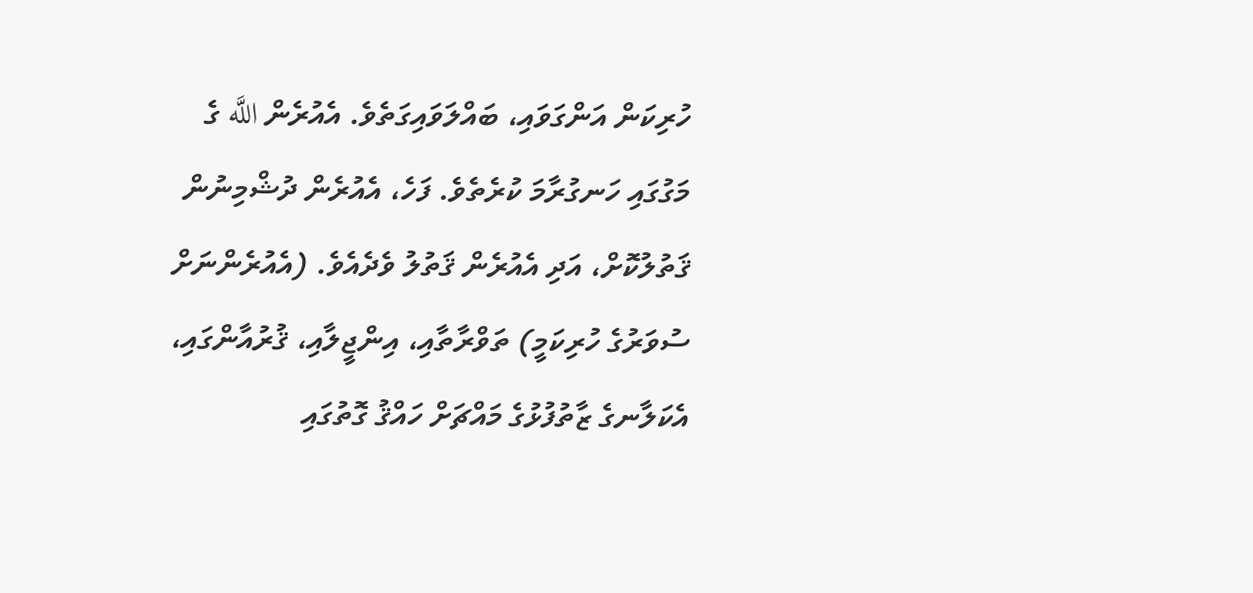ހުރިކަން އަންގަވައި، ބައްލަވައިގަތެވެ. އެއުރެން اللَّه ގެ މަގުގައި ހަނގުރާމަ ކުރެތެވެ. ފަހެ، އެއުރެން ދުޝްމިނުން ޤަތުލުކޮށް، އަދި އެއުރެން ޤަތުލު ވެދެއެވެ. (އެއުރެންނަށް ސުވަރުގެ ހުރިކަމީ) ތަވްރާތާއި، އިންޖީލާއި، ޤުރުއާންގައި، އެކަލާނގެ ޒާތުފުޅުގެ މައްޗަށް ހައްޤު ގޮތުގައި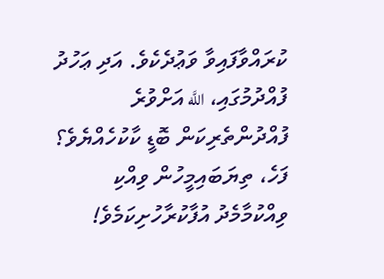ކުރައްވާފައިވާ ވަޢުދެކެވެ. އަދި ޢަހުދު ފުއްދުމުގައި، اللَّه އަށްވުރެ ފުއްދުންތެރިކަން ބޮޑީ ކާކުހެއްޔެވެ؟ ފަހެ، ތިޔަބައިމީހުން ވިއްކި ވިއްކުމާމެދު އުފާކުރާހުށިކަމެވެ!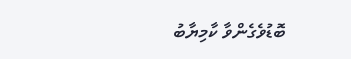ބޮޑުވެގެންވާ ކާމިޔާބު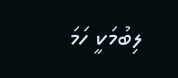ލިބުމަކީ ހަމަ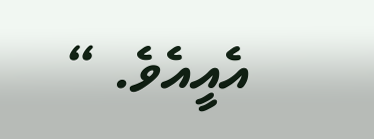އެއީއެވެ. “